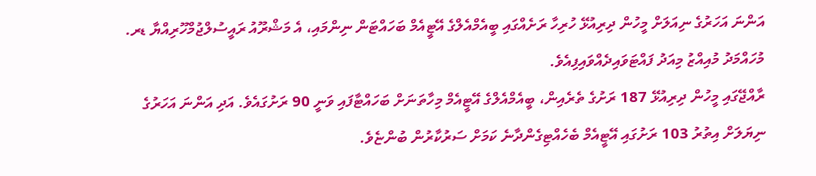އަންނަ އަހަރުގެ ނިއަލަށް މީހުން ދިރިއުޅޭ ހުރިހާ ރަށެއްގައި ބީއެމްއެލްގެ އޭޓީއެމް ބަހައްޓަން ނިންމައި، އެ މަޝްރޫއު ރައީސުލްޖުމްހޫރިއްޔާ ޑރ. މުހައްމަދު މުއިއްޒު މިއަދު ފައްޓަވައިދެއްވައިފިއެވެ.
ރާއްޖޭގައި މީހުން ދިރިއުޅޭ 187 ރަށުގެ ތެރެއިން، ބީއެމްއެލްގެ އޭޓީއެމް މިހާތަނަށް ބަހައްޓާފައި ވަނީ 90 ރަށުގައެވެ. އަދި އަންނަ އަހަރުގެ ނިޔަލަށް އިތުރު 103 ރަށުގައި އޭޓީއެމް ބެހެއްޓިގެންދާނެ ކަމަށް ސަރުކާރުން ބުންޏެވެ.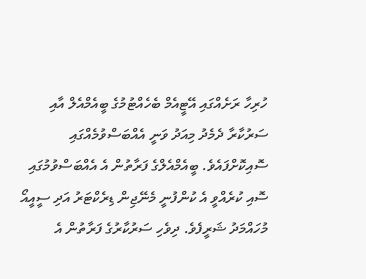ހުރިހާ ރަށެއްގައި އޭޓީއެމް ބެހެއްޓުމުގެ ބީއެމްއެލް އާއި ސަރުކާރާ ދެމެދު މިއަދު ވަނީ އެއްބަސްވުމެއްގައި ސޮއިކޮށްފައެވެ. ބީއެމްއެލްގެ ފަރާތުން އެ އެއްބަސްވުމުގައި ސޮއި ކުރެއްވީ އެ ކުންފުނީ މެނޭޖިން ޑިރެކްޓަރު އަދި ސީއީއޯ މުހައްމަދު ޝަރީފެވެ. ދިވެހި ސަރުކާރުގެ ފަރާތުން އެ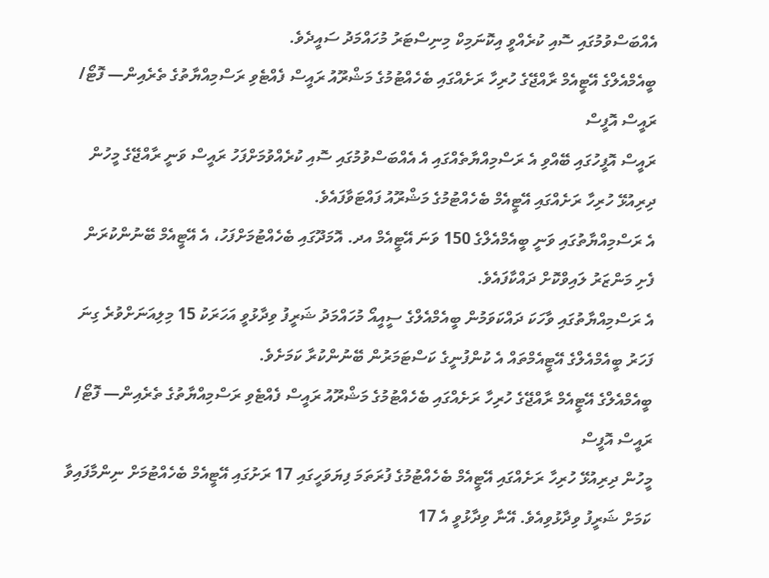އެއްބަސްވުމުގައި ސޮއި ކުރެއްވީ އިކޮނަމިކް މިނިސްޓަރު މުހައްމަދު ސައީދެވެ.
ބީއެމްއެލްގެ އޭޓީއެމް ރާއްޖޭގެ ހުރިހާ ރަށެއްގައި ބެހެއްޓުމުގެ މަޝްރޫއު ރައީސް ފެއްޓެވި ރަސްމިއްޔާތުގެ ތެރެއިން— ފޮޓޯ/ ރައީސް އޮފީސް
ރައީސް އޮފީހުގައި ބޭއްވި އެ ރަސްމިއްޔާތެއްގައި އެ އެއްބަސްވުމުގައި ސޮއި ކުރެއްވުމަށްފަހު ރައީސް ވަނީ ރާއްޖޭގެ މީހުން ދިރިއުޅޭ ހުރިހާ ރަށެއްގައި އޭޓީއެމް ބެހެއްޓުމުގެ މަޝްރޫއު ފައްޓަވާފައެވެ.
އެ ރަސްމިއްޔާތުގައި ވަނީ ބީއެމްއެލްގެ 150 ވަނަ އޭޓީއެމް އދ. އޮމަދޫގައި ބެހެއްޓުމަށްފަހު، އެ އޭޓީއެމް ބޭނުންކުރަން ފެށި މަންޒަރު ލައިވްކޮށް ދައްކާފައެވެ.
އެ ރަސްމިއްޔާތުގައި ވާހަކަ ދައްކަވަމުން ބީއެމްއެލްގެ ސީއީއޯ މުހައްމަދު ޝަރީފު ވިދާޅުވީ އަހަރަކު 15 މިލިއަނަށްވުރެ ގިނަ ފަހަރު ބީއެމްއެލްގެ އޭޓީއެމްތައް އެ ކުންފުނީގެ ކަސްޓަމަރުން ބޭނުންކުރާ ކަމަށެވެ.
ބީއެމްއެލްގެ އޭޓީއެމް ރާއްޖޭގެ ހުރިހާ ރަށެއްގައި ބެހެއްޓުމުގެ މަޝްރޫއު ރައީސް ފެއްޓެވި ރަސްމިއްޔާތުގެ ތެރެއިން— ފޮޓޯ/ ރައީސް އޮފީސް
މީހުން ދިރިއުޅޭ ހުރިހާ ރަށެއްގައި އޭޓީއެމް ބެހެއްޓުމުގެ ފުރަތަމަ ފިޔަވަހީގައި 17 ރަށުގައި އޭޓީއެމް ބެހެއްޓުމަށް ނިންމާފައިވާ ކަމަށް ޝަރީފު ވިދާޅުވިއެވެ. އޭނާ ވިދާޅުވީ އެ 17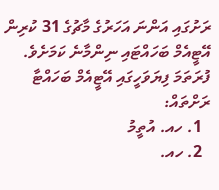ރަށުގައި އަންނަ އަހަރުގެ މާޗުގެ 31 ކުރިން އޭޓީއެމް ބަހައްޓައި ނިންމާނެ ކަމަށެވެ.
ފުރަތަމަ ފިޔަވަހީގައި އޭޓީއެމް ބަހައްޓާ ރަށްތައް:
  1. ހއ. އުތީމު
  2. ހއ.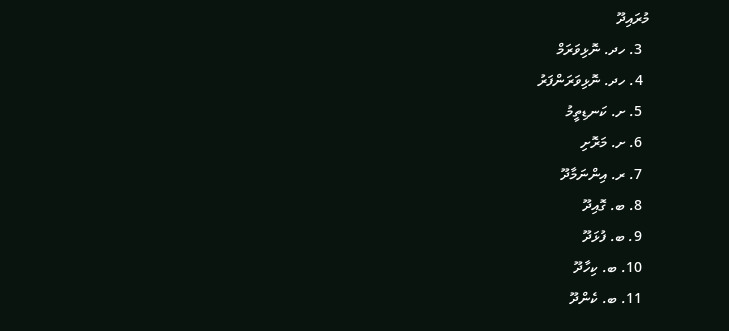މުރައިދޫ
  3. ހދ. ނޮޅިވަރަމް
  4. ހދ. ނޮޅިވަރަންފަރު
  5. ށ. ކަނޑިތީމު
  6. ށ. މަރޮށި
  7. ރ. އިންނަމާދޫ
  8. ބ. ގޮއިދޫ
  9. ބ. ފުޅަދޫ
  10. ބ. ކިހާދޫ
  11. ބ. ކެންދޫ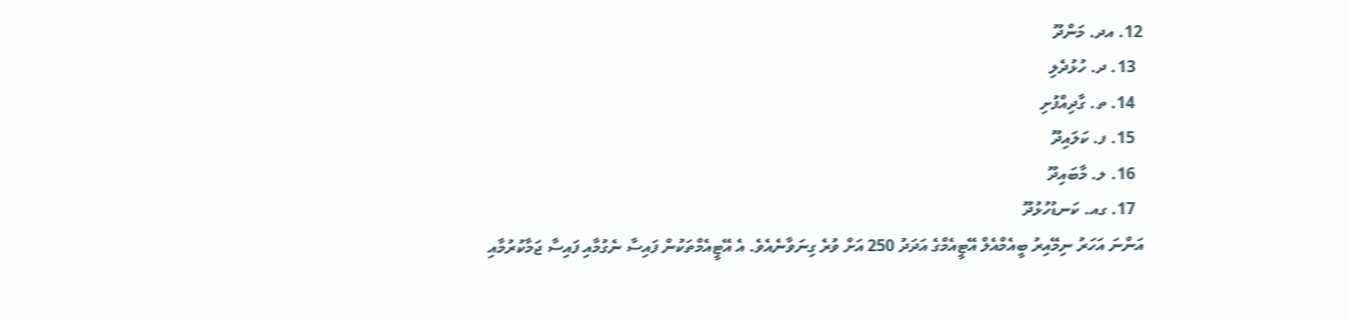12. އދ. މަންދޫ
  13. ދ. ހުޅުދެލި
  14. ތ. ގާދިއްފުށި
  15. ފ. ކަލައިދޫ
  16. ލ. މާބައިދޫ
  17. ގއ. ކަނޑުހުޅުދޫ
އަންނަ އަހަރު ނިމޭއިރު ބީއެމްއެލް އޭޓީއެމްގެ އަދަދު 250 އަށް ވުރެ ގިނަވާނެއެވެ. އެ އޭޓީއެމްތަކުން ފައިސާ ނެގުމާއި ފައިސާ ޖަމާކުރުމާއި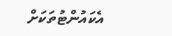އެކައުންޓުތަކަށް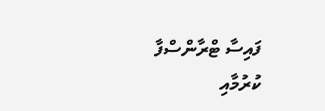ފައިސާ ޓްރާންސްފާ ކުރުމާއި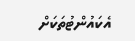އެކައުންޓުތަކަށް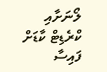ލޯނަށާއި ކްރެޑިޓް ކާޑަށް ފައިސާ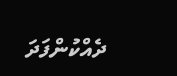ދެއްކުންފަދަ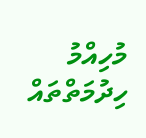މުހިއްމު ހިދުމަތްތައް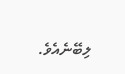ލިބޭނެއެވެ.